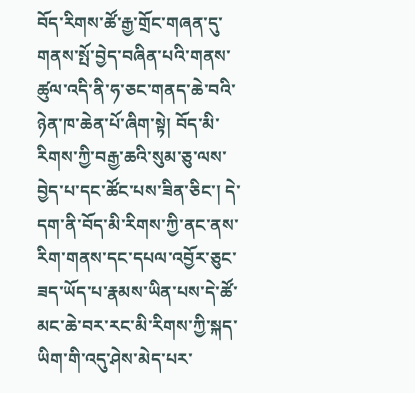བོད་རིགས་ཚོ་རྒྱ་གྲོང་གཞན་དུ་གནས་སྤོ་བྱེད་བཞིན་པའི་གནས་ཚུལ་འདི་ནི་ཧ་ཅང་གནད་ཆེ་བའི་ཉེན་ཁ་ཆེན་པོ་ཞིག་སྟེ། བོད་མི་རིགས་ཀྱི་བརྒྱ་ཆའི་སུམ་ཅུ་ལས་བྱེད་པ་དང་ཚོང་པས་ཟིན་ཅིང་། དེ་དག་ནི་བོད་མི་རིགས་ཀྱི་ནང་ནས་རིག་གནས་དང་དཔལ་འབྱོར་ཅུང་ཟད་ཡོད་པ་རྣམས་ཡིན་པས་དེ་ཚོ་མང་ཆེ་བར་རང་མི་རིགས་ཀྱི་སྐད་ཡིག་གི་འདུ་ཤེས་མེད་པར་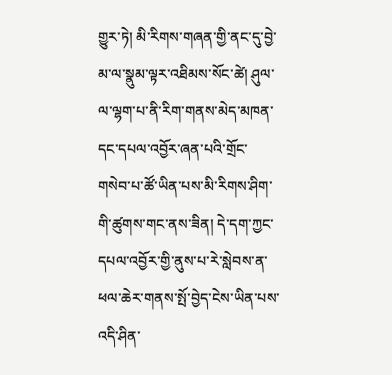གྱུར་ཏེ། མི་རིགས་གཞན་གྱི་ནང་དུ་བྱེ་མ་ལ་སྣུམ་ལྟར་འཐིམས་སོང་ཚེ། ཤུལ་ལ་ལྷག་པ་ནི་རིག་གནས་མེད་མཁན་དང་དཔལ་འབྱོར་ཞན་པའི་གྲོང་གསེབ་པ་ཚོ་ཡིན་པས་མི་རིགས་ཤིག་གི་ཚུགས་གང་ནས་ཟིན། དེ་དག་ཀྱང་དཔལ་འབྱོར་གྱི་ནུས་པ་རེ་སླེབས་ན་ཕལ་ཆེར་གནས་སྤོ་བྱེད་ངེས་ཡིན་པས་འདི་ཤིན་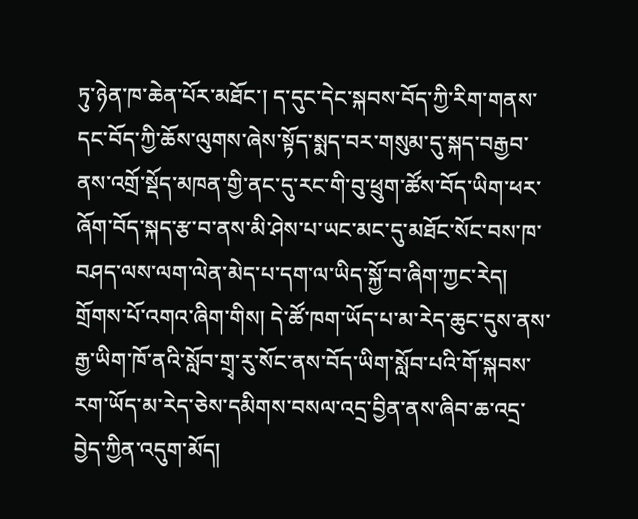ཏུ་ཉེན་ཁ་ཆེན་པོར་མཐོང་། ད་དུང་དེང་སྐབས་བོད་ཀྱི་རིག་གནས་དང་བོད་ཀྱི་ཆོས་ལུགས་ཞེས་སྟོད་སྨད་བར་གསུམ་དུ་སྐད་བརྒྱབ་ནས་འགྲོ་སྡོད་མཁན་གྱི་ནང་དུ་རང་གི་བུ་ཕྲུག་ཚོས་བོད་ཡིག་ཕར་ཞོག་བོད་སྐད་རྩ་བ་ནས་མི་ཤེས་པ་ཡང་མང་དུ་མཐོང་སོང་བས་ཁ་བཤད་ལས་ལག་ལེན་མེད་པ་དག་ལ་ཡིད་སྐྱོ་བ་ཞིག་ཀྱང་རེད། གྲོགས་པོ་འགའ་ཞིག་གིས། དེ་ཚོ་ཁག་ཡོད་པ་མ་རེད་ཆུང་དུས་ནས་རྒྱ་ཡིག་ཁོ་ནའི་སློབ་གྲྭ་རུ་སོང་ནས་བོད་ཡིག་སློབ་པའི་གོ་སྐབས་རག་ཡོད་མ་རེད་ཅེས་དམིགས་བསལ་འདྲ་བྱིན་ནས་ཞིབ་ཆ་འདྲ་བྱེད་ཀྱིན་འདུག་མོད།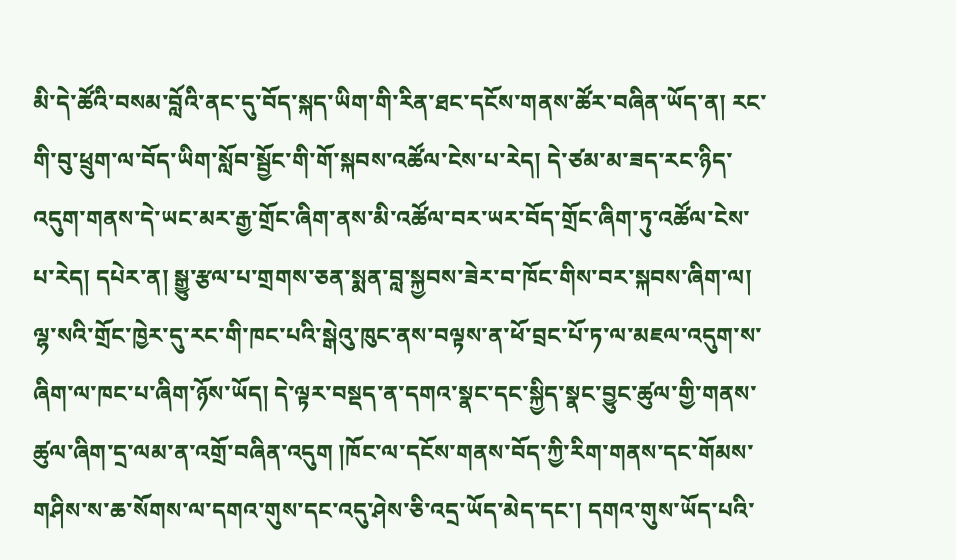མི་དེ་ཚོའི་བསམ་བློའི་ནང་དུ་བོད་སྐད་ཡིག་གི་རིན་ཐང་དངོས་གནས་ཚོར་བཞིན་ཡོད་ན། རང་གི་བུ་ཕྲུག་ལ་བོད་ཡིག་སློབ་སྦྱོང་གི་གོ་སྐབས་འཚོལ་ངེས་པ་རེད། དེ་ཙམ་མ་ཟད་རང་ཉིད་འདུག་གནས་དེ་ཡང་མར་རྒྱ་གྲོང་ཞིག་ནས་མི་འཚོལ་བར་ཡར་བོད་གྲོང་ཞིག་ཏུ་འཚོལ་ངེས་པ་རེད། དཔེར་ན། སྒྱུ་རྩལ་པ་གྲགས་ཅན་སྨན་བླ་སྐྱབས་ཟེར་བ་ཁོང་གིས་བར་སྐབས་ཞིག་ལ། ལྷ་སའི་གྲོང་ཁྱེར་དུ་རང་གི་ཁང་པའི་སྒེའུ་ཁུང་ནས་བལྟས་ན་ཕོ་བྲང་པོ་ཏ་ལ་མཇལ་འདུག་ས་ཞིག་ལ་ཁང་པ་ཞིག་ཉོས་ཡོད། དེ་ལྟར་བསྡད་ན་དགའ་སྣང་དང་སྐྱིད་སྣང་བྱུང་ཚུལ་གྱི་གནས་ཚུལ་ཞིག་དྲ་ལམ་ན་འགྲོ་བཞིན་འདུག །ཁོང་ལ་དངོས་གནས་བོད་ཀྱི་རིག་གནས་དང་གོམས་གཤིས་ས་ཆ་སོགས་ལ་དགའ་གུས་དང་འདུ་ཤེས་ཅི་འདྲ་ཡོད་མེད་དང་། དགའ་གུས་ཡོད་པའི་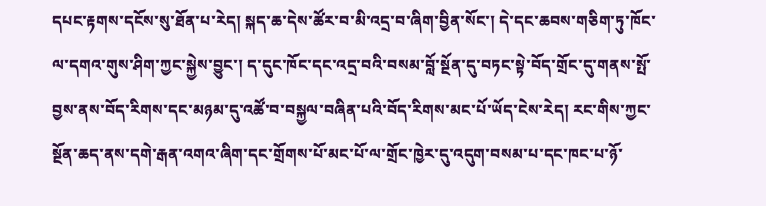དཔང་རྟགས་དངོས་སུ་ཐོན་པ་རེད། སྐད་ཆ་དེས་ཚོར་བ་མི་འདྲ་བ་ཞིག་བྱིན་སོང་། དེ་དང་ཆབས་གཅིག་ཏུ་ཁོང་ལ་དགའ་གུས་ཤིག་ཀྱང་སྐྱེས་བྱུང་། ད་དུང་ཁོང་དང་འདྲ་བའི་བསམ་བློ་སྔོན་དུ་བཏང་སྟེ་བོད་གྲོང་དུ་གནས་སྤོ་བྱས་ནས་བོད་རིགས་དང་མཉམ་དུ་འཚོ་བ་བསྐྱལ་བཞིན་པའི་བོད་རིགས་མང་པོ་ཡོད་ངེས་རེད། རང་གིས་ཀྱང་སྔོན་ཆད་ནས་དགེ་རྒན་འགའ་ཞིག་དང་གྲོགས་པོ་མང་པོ་ལ་གྲོང་ཁྱེར་དུ་འདུག་བསམ་པ་དང་ཁང་པ་ཉོ་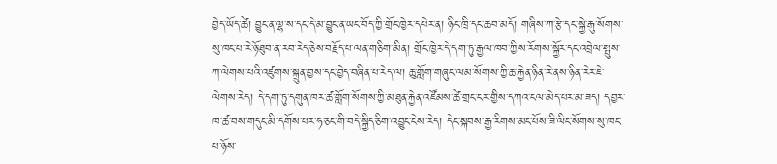བྱེད་ཡོད་ཚེ། བྱུང་ན་ལྷ་ས་དང་དེ་མ་བྱུང་ན་ཡང་བོད་ཀྱི་གྲོང་ཁྱེར་དཔེར་ན། ཉིང་ཁྲི་དང་ཆབ་མདོ། གཞིས་ཀ་རྩེ་དང་སྐྱེ་རྒུ་སོགས་སུ་ཁང་པ་རེ་ཉོ་ཐུབ་ན་རབ་རེད་ཅེས་བརྗོད་པ་ལན་གཅིག་མིན། གྲོང་ཁྱེར་དེ་དག་ཏུ་རྒྱལ་ཁབ་ཀྱིས་རོགས་སྐྱོར་དང་འབྲེལ་སྤུས་ཀ་ལེགས་པའི་འཛུགས་སྐྲུན་བྱས་དང་བྱེད་བཞིན་པ་རེད་ལ། ཆུ་གློག་གཞུང་ལམ་སོགས་ཀྱི་ཆ་རྐྱེན་ཉིན་རེ་ནས་ཉིན་རེར་ཇེ་ལེགས་རེད། དེ་དག་ཏུ་དགུན་ཁར་ཚ་གློག་སོགས་ཀྱི་མཐུན་རྐྱེན་འཛོམས་ཚེ་གྲང་ངར་གྱིས་དཀའ་ངལ་མེད་པར་མ་ཟད། དབྱར་ཁ་ཚ་བས་གདུང་མི་དགོས་པར་ཧ་ཅང་གི་བདེ་སྐྱིད་ཅིག་འབྱུང་ངེས་རེད། དེང་སྐབས་རྒྱ་རིགས་མང་པོས་ཟི་ལིང་སོགས་སུ་ཁང་པ་ཉོས་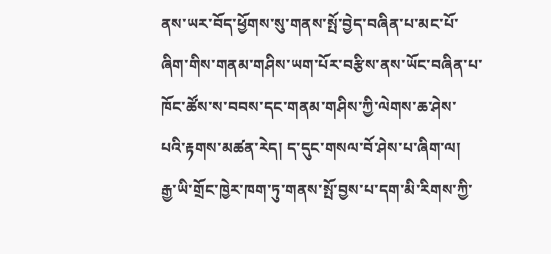ནས་ཡར་བོད་ཕྱོགས་སུ་གནས་སྤོ་བྱེད་བཞིན་པ་མང་པོ་ཞིག་གིས་གནམ་གཤིས་ཡག་པོར་བརྩིས་ནས་ཡོང་བཞིན་པ་ཁོང་ཚོས་ས་བབས་དང་གནམ་གཤིས་ཀྱི་ལེགས་ཆ་ཤེས་པའི་རྟགས་མཚན་རེད། ད་དུང་གསལ་བོ་ཤེས་པ་ཞིག་ལ། རྒྱ་ཡི་གྲོང་ཁྱེར་ཁག་ཏུ་གནས་སྤོ་བྱས་པ་དག་མི་རིགས་ཀྱི་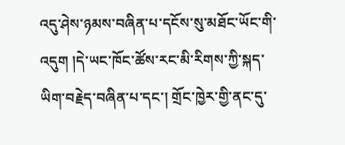འདུ་ཤེས་ཉམས་བཞིན་པ་དངོས་སུ་མཐོང་ཡོང་གི་འདུག །དེ་ཡང་ཁོང་ཚོས་རང་མི་རིགས་ཀྱི་སྐད་ཡིག་བརྗེད་བཞིན་པ་དང་། གྲོང་ཁྱེར་གྱི་ནང་དུ་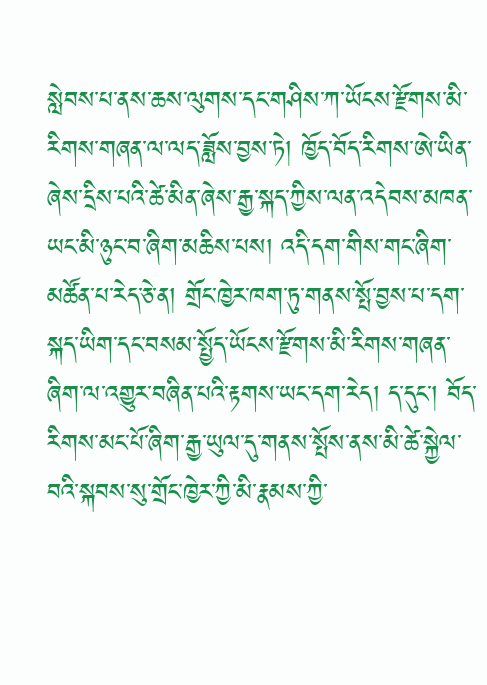སླེབས་པ་ནས་ཆས་ལུགས་དང་གཤིས་ཀ་ཡོངས་རྫོགས་མི་རིགས་གཞན་ལ་ལད་ཟློས་བྱས་ཏེ། ཁྱོད་བོད་རིགས་ཨེ་ཡིན་ཞེས་དྲིས་པའི་ཚེ་མིན་ཞེས་རྒྱ་སྐད་ཀྱིས་ལན་འདེབས་མཁན་ཡང་མི་ཉུང་བ་ཞིག་མཆིས་པས། འདི་དག་གིས་གང་ཞིག་མཚོན་པ་རེད་ཅེ་ན། གྲོང་ཁྱེར་ཁག་ཏུ་གནས་སྤོ་བྱས་པ་དག་སྐད་ཡིག་དང་བསམ་སྤྱོད་ཡོངས་རྫོགས་མི་རིགས་གཞན་ཞིག་ལ་འགྱུར་བཞིན་པའི་རྟགས་ཡང་དག་རེད། ད་དུང་། བོད་རིགས་མང་པོ་ཞིག་རྒྱ་ཡུལ་དུ་གནས་སྤོས་ནས་མི་ཚེ་སྐྱེལ་བའི་སྐབས་སུ་གྲོང་ཁྱེར་ཀྱི་མི་རྣམས་ཀྱི་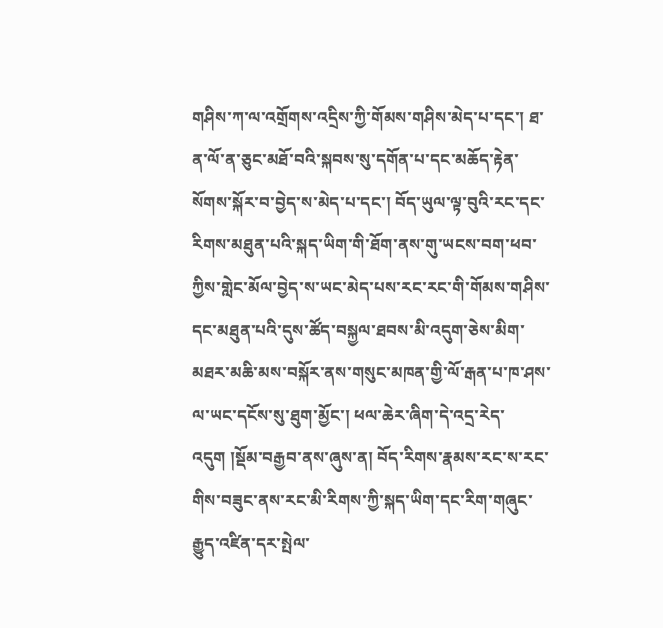གཤིས་ཀ་ལ་འགྲོགས་འདྲིས་ཀྱི་གོམས་གཤིས་མེད་པ་དང་། ཐ་ན་ལོ་ན་ཅུང་མཐོ་བའི་སྐབས་སུ་དགོན་པ་དང་མཆོད་རྟེན་སོགས་སྐོར་བ་བྱེད་ས་མེད་པ་དང་། བོད་ཡུལ་ལྟ་བུའི་རང་དང་རིགས་མཐུན་པའི་སྐད་ཡིག་གི་ཐོག་ནས་གུ་ཡངས་བག་ཕབ་ཀྱིས་གླེང་མོལ་བྱེད་ས་ཡང་མེད་པས་རང་རང་གི་གོམས་གཤིས་དང་མཐུན་པའི་དུས་ཚོད་བསྐྱལ་ཐབས་མི་འདུག་ཅེས་མིག་མཐར་མཆི་མས་བསྐོར་ནས་གསུང་མཁན་གྱི་ལོ་རྒན་པ་ཁ་ཤས་ལ་ཡང་དངོས་སུ་ཐུག་མྱོང་། ཕལ་ཆེར་ཞིག་དེ་འདྲ་རེད་འདུག །སྡོམ་བརྒྱབ་ནས་ཞུས་ན། བོད་རིགས་རྣམས་རང་ས་རང་གིས་བཟུང་ནས་རང་མི་རིགས་ཀྱི་སྐད་ཡིག་དང་རིག་གཞུང་རྒྱུད་འཛིན་དར་སྤེལ་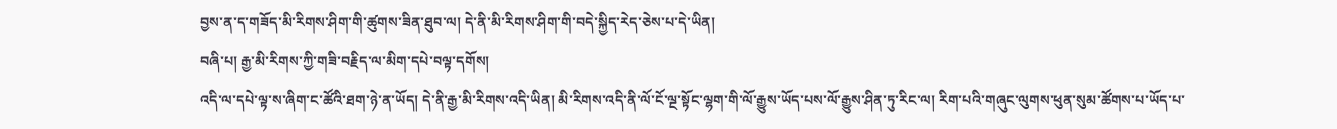བྱས་ན་ད་གཟོད་མི་རིགས་ཤིག་གི་ཚུགས་ཟིན་ཐུབ་ལ། དེ་ནི་མི་རིགས་ཤིག་གི་བདེ་སྐྱིད་རེད་ཅེས་པ་དེ་ཡིན།
བཞི་པ། རྒྱ་མི་རིགས་ཀྱི་གཟི་བརྗིད་ལ་མིག་དཔེ་བལྟ་དགོས།
འདི་ལ་དཔེ་ལྟ་ས་ཞིག་ང་ཚོའི་ཐག་ཉེ་ན་ཡོད། དེ་ནི་རྒྱ་མི་རིགས་འདི་ཡིན། མི་རིགས་འདི་ནི་ལོ་ངོ་ལྔ་སྟོང་ལྷག་གི་ལོ་རྒྱུས་ཡོད་པས་ལོ་རྒྱུས་ཤིན་ཏུ་རིང་ལ། རིག་པའི་གཞུང་ལུགས་ཕུན་སུམ་ཚོགས་པ་ཡོད་པ་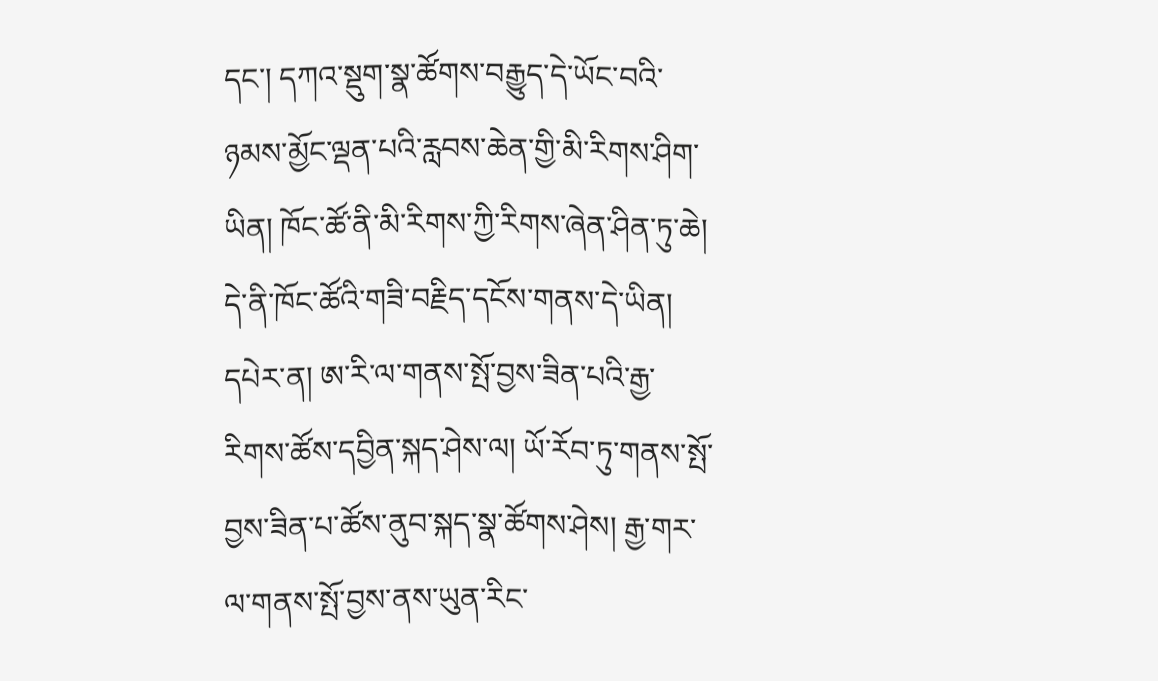དང་། དཀའ་སྡུག་སྣ་ཚོགས་བརྒྱུད་དེ་ཡོང་བའི་ཉམས་མྱོང་ལྡན་པའི་རླབས་ཆེན་གྱི་མི་རིགས་ཤིག་ཡིན། ཁོང་ཚོ་ནི་མི་རིགས་ཀྱི་རིགས་ཞེན་ཤིན་ཏུ་ཆེ། དེ་ནི་ཁོང་ཚོའི་གཟི་བརྗིད་དངོས་གནས་དེ་ཡིན། དཔེར་ན། ཨ་རི་ལ་གནས་སྤོ་བྱས་ཟིན་པའི་རྒྱ་རིགས་ཚོས་དབྱིན་སྐད་ཤེས་ལ། ཡོ་རོབ་ཏུ་གནས་སྤོ་བྱས་ཟིན་པ་ཚོས་ནུབ་སྐད་སྣ་ཚོགས་ཤེས། རྒྱ་གར་ལ་གནས་སྤོ་བྱས་ནས་ཡུན་རིང་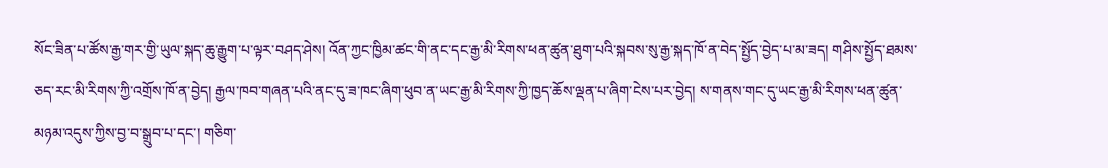སོང་ཟིན་པ་ཚོས་རྒྱ་གར་གྱི་ཡུལ་སྐད་ཆུ་རྒྱུག་པ་ལྟར་བཤད་ཤེས། འོན་ཀྱང་ཁྱིམ་ཚང་གི་ནང་དང་རྒྱ་མི་རིགས་ཕན་ཚུན་ཐུག་པའི་སྐབས་སུ་རྒྱ་སྐད་ཁོ་ན་བེད་སྤྱོད་བྱེད་པ་མ་ཟད། གཤིས་སྤྱོད་ཐམས་ཅད་རང་མི་རིགས་ཀྱི་འགྲོས་ཁོ་ན་བྱེད། རྒྱལ་ཁབ་གཞན་པའི་ནང་དུ་ཟ་ཁང་ཞིག་ཕུབ་ན་ཡང་རྒྱ་མི་རིགས་ཀྱི་ཁྱད་ཆོས་ལྡན་པ་ཞིག་ངེས་པར་བྱེད། ས་གནས་གང་དུ་ཡང་རྒྱ་མི་རིགས་ཕན་ཚུན་མཉམ་འདུས་ཀྱིས་བྱ་བ་སྒྲུབ་པ་དང་། གཅིག་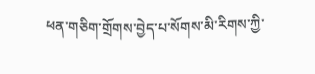ཕན་གཅིག་གྲོགས་བྱེད་པ་སོགས་མི་རིགས་ཀྱི་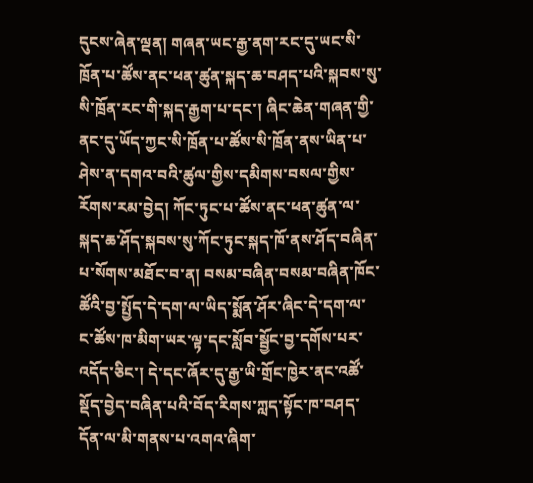དུངས་ཞེན་ལྡན། གཞན་ཡང་རྒྱ་ནག་རང་དུ་ཡང་སི་ཁྲོན་པ་ཚོས་ནང་ཕན་ཚུན་སྐད་ཆ་བཤད་པའི་སྐབས་སུ་སི་ཁྲོན་རང་གི་སྐད་རྒྱག་པ་དང་། ཞིང་ཆེན་གཞན་གྱི་ནང་དུ་ཡོད་ཀྱང་སི་ཁྲོན་པ་ཚོས་སི་ཁྲོན་ནས་ཡིན་པ་ཤེས་ན་དགའ་བའི་ཚུལ་གྱིས་དམིགས་བསལ་གྱིས་རོགས་རམ་བྱེད། ཀོང་ཏུང་པ་ཚོས་ནང་ཕན་ཚུན་ལ་སྐད་ཆ་ཤོད་སྐབས་སུ་ཀོང་ཏུང་སྐད་ཁོ་ནས་ཤོད་བཞིན་པ་སོགས་མཐོང་བ་ན། བསམ་བཞིན་བསམ་བཞིན་ཁོང་ཚོའི་བྱ་སྤྱོད་དེ་དག་ལ་ཡིད་སྨོན་ཤོར་ཞིང་དེ་དག་ལ་ང་ཚོས་ཁ་མིག་ཡར་ལྟ་དང་སློབ་སྦྱོང་བྱ་དགོས་པར་འདོད་ཅིང་། དེ་དང་ཞོར་དུ་རྒྱ་ཡི་གྲོང་ཁྱེར་ནང་འཚོ་སྡོད་བྱེད་བཞིན་པའི་བོད་རིགས་ཀླད་སྟོང་ཁ་བཤད་དོན་ལ་མི་གནས་པ་འགའ་ཞིག་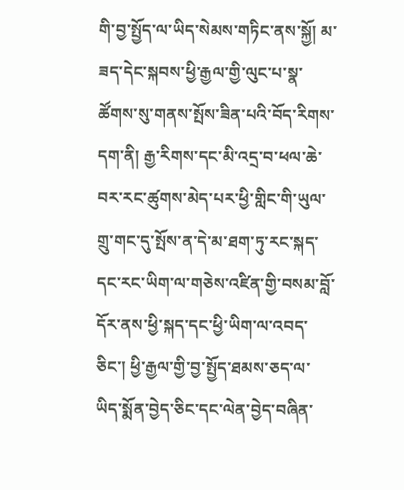གི་བྱ་སྤྱོད་ལ་ཡིད་སེམས་གཏིང་ནས་སྐྱོ། མ་ཟད་དེང་སྐབས་ཕྱི་རྒྱལ་གྱི་ལུང་པ་སྣ་ཚོགས་སུ་གནས་སྤོས་ཟིན་པའི་བོད་རིགས་དག་ནི། རྒྱ་རིགས་དང་མི་འདྲ་བ་ཕལ་ཆེ་བར་རང་ཚུགས་མེད་པར་ཕྱི་གླིང་གི་ཡུལ་གྲུ་གང་དུ་སྤོས་ན་དེ་མ་ཐག་ཏུ་རང་སྐད་དང་རང་ཡིག་ལ་གཅེས་འཛིན་གྱི་བསམ་བློ་དོར་ནས་ཕྱི་སྐད་དང་ཕྱི་ཡིག་ལ་འབད་ཅིང་། ཕྱི་རྒྱལ་གྱི་བྱ་སྤྱོད་ཐམས་ཅད་ལ་ཡིད་སྨོན་བྱེད་ཅིང་དང་ལེན་བྱེད་བཞིན་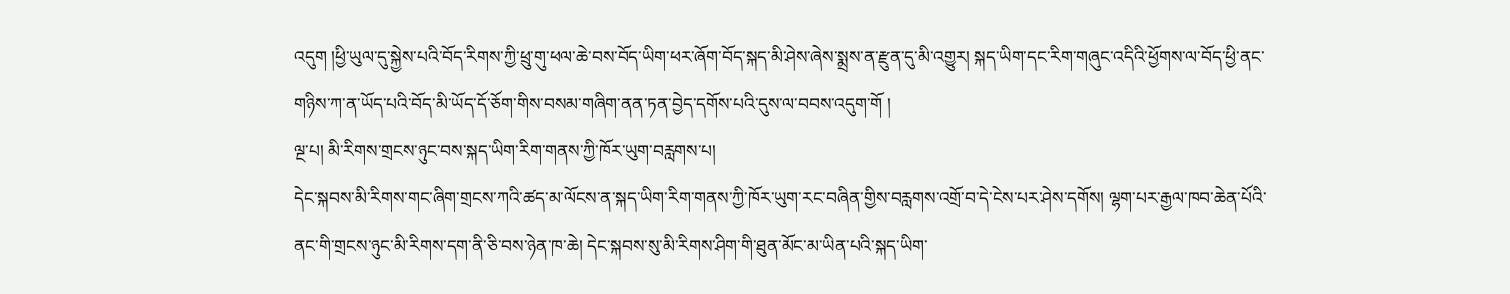འདུག །ཕྱི་ཡུལ་དུ་སྐྱེས་པའི་བོད་རིགས་ཀྱི་ཕྲུ་གུ་ཕལ་ཆེ་བས་བོད་ཡིག་ཕར་ཞོག་བོད་སྐད་མི་ཤེས་ཞེས་སྨྲས་ན་རྫུན་དུ་མི་འགྱུར། སྐད་ཡིག་དང་རིག་གཞུང་འདིའི་ཕྱོགས་ལ་བོད་ཕྱི་ནང་གཉིས་ཀ་ན་ཡོད་པའི་བོད་མི་ཡོད་དོ་ཅོག་གིས་བསམ་གཞིག་ནན་ཏན་བྱེད་དགོས་པའི་དུས་ལ་བབས་འདུག་གོ །
ལྔ་པ། མི་རིགས་གྲངས་ཉུང་བས་སྐད་ཡིག་རིག་གནས་ཀྱི་ཁོར་ཡུག་བརླགས་པ།
དེང་སྐབས་མི་རིགས་གང་ཞིག་གྲངས་ཀའི་ཚད་མ་ལོངས་ན་སྐད་ཡིག་རིག་གནས་ཀྱི་ཁོར་ཡུག་རང་བཞིན་གྱིས་བརླགས་འགྲོ་བ་དེ་ངེས་པར་ཤེས་དགོས། ལྷག་པར་རྒྱལ་ཁབ་ཆེན་པོའི་ནང་གི་གྲངས་ཉུང་མི་རིགས་དག་ནི་ཅི་བས་ཉེན་ཁ་ཆེ། དེང་སྐབས་སུ་མི་རིགས་ཤིག་གི་ཐུན་མོང་མ་ཡིན་པའི་སྐད་ཡིག་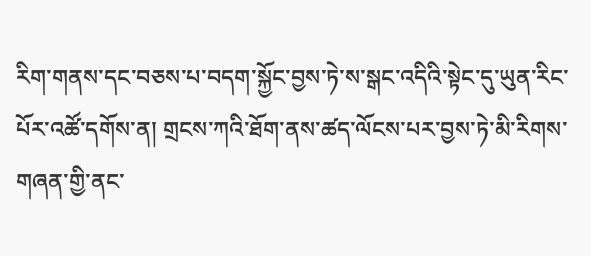རིག་གནས་དང་བཅས་པ་བདག་སྐྱོང་བྱས་ཏེ་ས་སྒང་འདིའི་སྟེང་དུ་ཡུན་རིང་པོར་འཚོ་དགོས་ན། གྲངས་ཀའི་ཐོག་ནས་ཚད་ལོངས་པར་བྱས་ཏེ་མི་རིགས་གཞན་གྱི་ནང་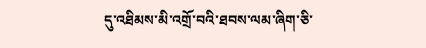དུ་འཐིམས་མི་འགྲོ་བའི་ཐབས་ལམ་ཞིག་ཅི་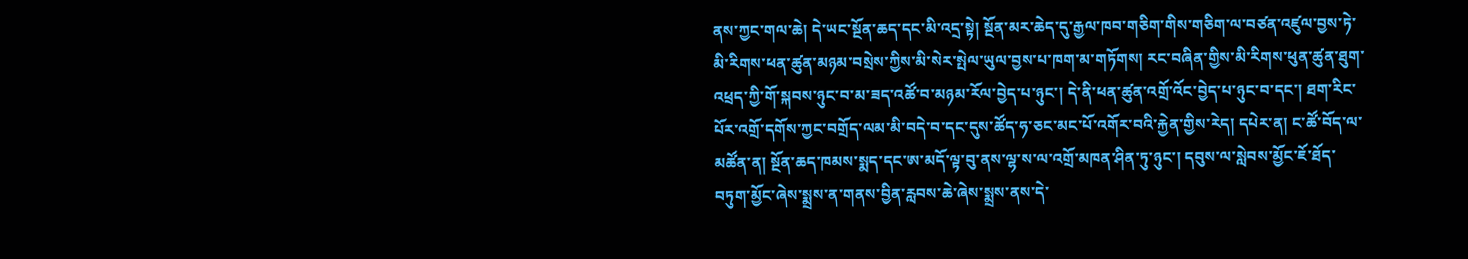ནས་ཀྱང་གལ་ཆེ། དེ་ཡང་སྔོན་ཆད་དང་མི་འདྲ་སྟེ། སྔོན་མར་ཆེད་དུ་རྒྱལ་ཁབ་གཅིག་གིས་གཅིག་ལ་བཙན་འཛུལ་བྱས་ཏེ་མི་རིགས་ཕན་ཚུན་མཉམ་བསྲེས་ཀྱིས་མི་སེར་སྤེལ་ཡུལ་བྱས་པ་ཁག་མ་གཏོགས། རང་བཞིན་གྱིས་མི་རིགས་ཕུན་ཚུན་ཐུག་འཕྲད་ཀྱི་གོ་སྐབས་ཉུང་བ་མ་ཟད་འཚོ་བ་མཉམ་རོལ་བྱེད་པ་ཉུང་། དེ་ནི་ཕན་ཚུན་འགྲོ་འོང་བྱེད་པ་ཉུང་བ་དང་། ཐག་རིང་པོར་འགྲོ་དགོས་ཀྱང་བགྲོད་ལམ་མི་བདེ་བ་དང་དུས་ཚོད་ཧ་ཅང་མང་པོ་འགོར་བའི་རྐྱེན་གྱིས་རེད། དཔེར་ན། ང་ཚོ་བོད་ལ་མཚོན་ན། སྔོན་ཆད་ཁམས་སྨད་དང་ཨ་མདོ་ལྟ་བུ་ནས་ལྷ་ས་ལ་འགྲོ་མཁན་ཤིན་ཏུ་ཉུང་། དབུས་ལ་སླེབས་མྱོང་ཇོ་ཐོད་བཏུག་མྱོང་ཞེས་སྨྲས་ན་གནས་བྱིན་རླབས་ཆེ་ཞེས་སྨྲས་ནས་དེ་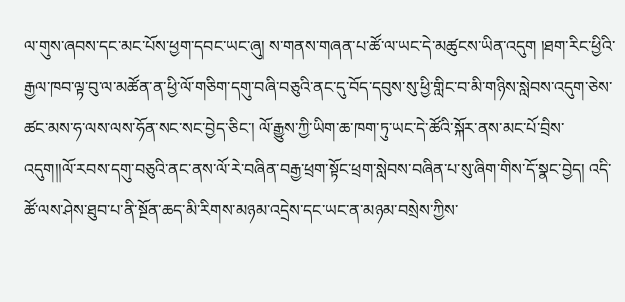ལ་གུས་ཞབས་དང་མང་པོས་ཕྱག་དབང་ཡང་ཞུ། ས་གནས་གཞན་པ་ཚོ་ལ་ཡང་དེ་མཚུངས་ཡིན་འདུག །ཐག་རིང་ཕྱིའི་རྒྱལ་ཁབ་ལྟ་བུ་ལ་མཚོན་ན་ཕྱི་ལོ་གཅིག་དགུ་བཞི་བཅུའི་ནང་དུ་བོད་དབུས་སུ་ཕྱི་གླིང་བ་མི་གཉིས་སླེབས་འདུག་ཅེས་ཚང་མས་ཧ་ལས་ལས་ཧོན་སང་སང་བྱེད་ཅིང་། ལོ་རྒྱུས་ཀྱི་ཡིག་ཆ་ཁག་ཏུ་ཡང་དེ་ཚོའི་སྐོར་ནས་མང་པོ་བྲིས་འདུག།།ལོ་རབས་དགུ་བཅུའི་ནང་ནས་ལོ་རེ་བཞིན་བརྒྱ་ཕྲག་སྟོང་ཕྲག་སླེབས་བཞིན་པ་སུ་ཞིག་གིས་དོ་སྣང་བྱེད། འདི་ཚོ་ལས་ཤེས་ཐུབ་པ་ནི་སྔོན་ཆད་མི་རིགས་མཉམ་འདྲེས་དང་ཡང་ན་མཉམ་བསྲེས་ཀྱིས་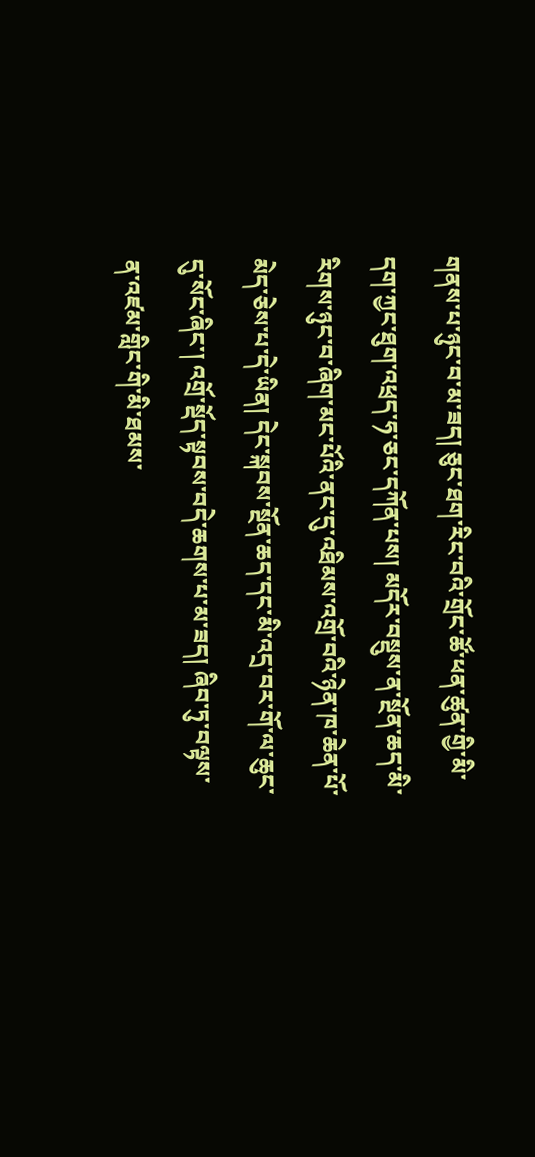གནས་པ་ཉུང་བ་མ་ཟད། ཅུང་ཐག་རིང་བའི་གྲོང་ཚོ་ཕན་ཚུན་གྱི་མི་དག་ཀྱང་ཐུག་འཕྲད་ཧ་ཅང་དཀོན་པས། མདོར་བསྡུས་ན་སྔོན་ཆད་མི་རིགས་ཉུང་བ་ཞིག་མང་པོའི་ནང་དུ་འཐིམས་འགྲོ་བའི་ཉེན་ཁ་ཆེན་པོ་མེད་ཅེས་པ་དེ་ཡིན། དེང་སྐབས་སྔོན་ཆད་དང་མི་འདྲ་བར་གོ་ལ་ཆུང་དུ་སོང་ཞིང་། འགྲོ་སྡོད་སྟབས་བདེ་ཆགས་པ་མ་ཟད། ཞིབ་ཏུ་བལྟས་ན་འཛམ་གླིང་གི་མི་ཐམས་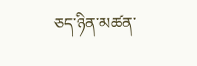ཅད་ཉིན་མཚན་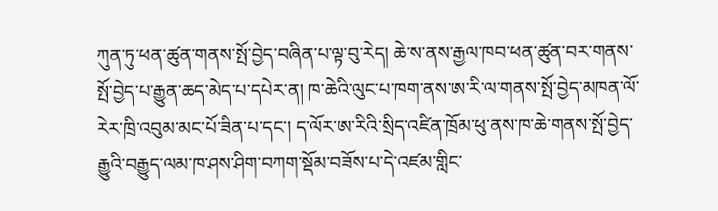ཀུན་ཏུ་ཕན་ཚུན་གནས་སྤོ་བྱེད་བཞིན་པ་ལྟ་བུ་རེད། ཆེ་ས་ནས་རྒྱལ་ཁབ་ཕན་ཚུན་བར་གནས་སྤོ་བྱེད་པ་རྒྱུན་ཆད་མེད་པ་དཔེར་ན། ཁ་ཆེའི་ལུང་པ་ཁག་ནས་ཨ་རི་ལ་གནས་སྤོ་བྱེད་མཁན་ལོ་རེར་ཁྲི་འབུམ་མང་པོ་ཟིན་པ་དང་། ད་ལོར་ཨ་རིའི་སྲིད་འཛིན་ཁྲོམ་ཕུ་ནས་ཁ་ཆེ་གནས་སྤོ་བྱེད་རྒྱུའི་བརྒྱུད་ལམ་ཁ་ཤས་ཤིག་བཀག་སྡོམ་བཟོས་པ་དེ་འཛམ་གླིང་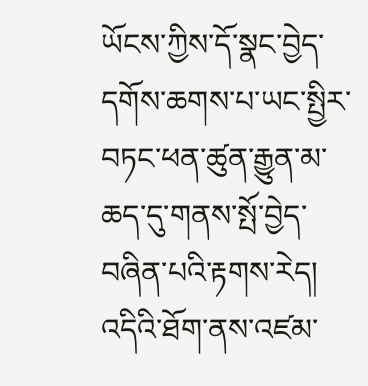ཡོངས་ཀྱིས་དོ་སྣང་བྱེད་དགོས་ཆགས་པ་ཡང་སྤྱིར་བཏང་ཕན་ཚུན་རྒྱུན་མ་ཆད་དུ་གནས་སྤོ་བྱེད་བཞིན་པའི་རྟགས་རེད། འདིའི་ཐོག་ནས་འཛམ་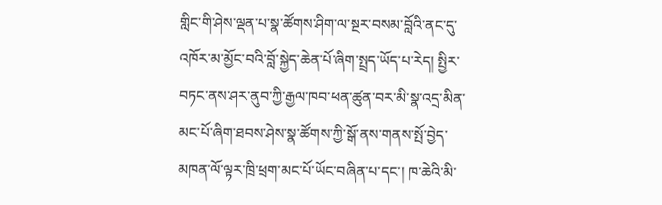གླིང་གི་ཤེས་ལྡན་པ་སྣ་ཚོགས་ཤིག་ལ་སྔར་བསམ་བློའི་ནང་དུ་འཁོར་མ་མྱོང་བའི་བློ་སྐྱེད་ཆེན་པོ་ཞིག་སྤྲད་ཡོད་པ་རེད། སྤྱིར་བཏང་ནས་ཤར་ནུབ་ཀྱི་རྒྱལ་ཁབ་ཕན་ཚུན་བར་མི་སྣ་འདྲ་མིན་མང་པོ་ཞིག་ཐབས་ཤེས་སྣ་ཚོགས་ཀྱི་སྒོ་ནས་གནས་སྤོ་བྱེད་མཁན་ལོ་ལྟར་ཁྲི་ཕྲག་མང་པོ་ཡོང་བཞིན་པ་དང་། ཁ་ཆེའི་མི་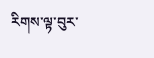རིགས་ལྟ་བུར་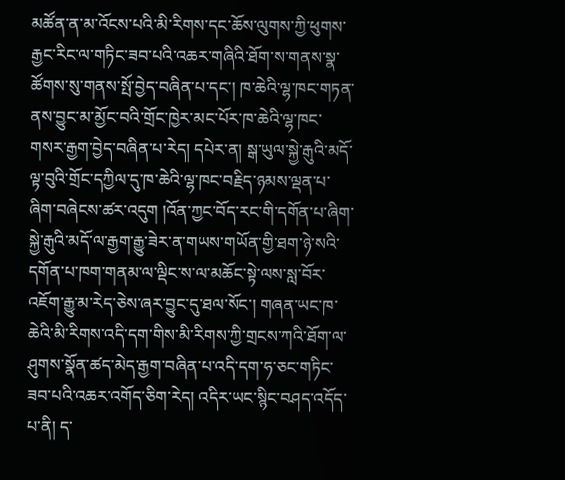མཚོན་ན་མ་འོངས་པའི་མི་རིགས་དང་ཆོས་ལུགས་ཀྱི་ཕུགས་རྒྱང་རིང་ལ་གཏིང་ཟབ་པའི་འཆར་གཞིའི་ཐོག་ས་གནས་སྣ་ཚོགས་སུ་གནས་སྤོ་བྱེད་བཞིན་པ་དང་། ཁ་ཆེའི་ལྷ་ཁང་གཏན་ནས་བྱུང་མ་མྱོང་བའི་གྲོང་ཁྱེར་མང་པོར་ཁ་ཆེའི་ལྷ་ཁང་གསར་རྒྱག་བྱེད་བཞིན་པ་རེད། དཔེར་ན། སྒ་ཡུལ་སྐྱེ་རྒུའི་མདོ་ལྟ་བུའི་གྲོང་དཀྱིལ་དུ་ཁ་ཆེའི་ལྷ་ཁང་བརྗིད་ཉམས་ལྡན་པ་ཞིག་བཞེངས་ཚར་འདུག །འོན་ཀྱང་བོད་རང་གི་དགོན་པ་ཞིག་སྐྱེ་རྒུའི་མདོ་ལ་རྒྱག་རྒྱུ་ཟེར་ན་གཡས་གཡོན་གྱི་ཐག་ཉེ་སའི་དགོན་པ་ཁག་གནམ་ལ་ལྡིང་ས་ལ་མཆོང་སྟེ་ལས་སླ་བོར་འཇོག་རྒྱུ་མ་རེད་ཅེས་ཞར་བྱུང་དུ་ཐལ་སོང་། གཞན་ཡང་ཁ་ཆེའི་མི་རིགས་འདི་དག་གིས་མི་རིགས་ཀྱི་གྲངས་ཀའི་ཐོག་ལ་ཤུགས་སྣོན་ཚད་མེད་རྒྱག་བཞིན་པ་འདི་དག་ཧ་ཅང་གཏིང་ཟབ་པའི་འཆར་འགོད་ཅིག་རེད། འདིར་ཡང་སྙིང་བཤད་འདོད་པ་ནི། ད་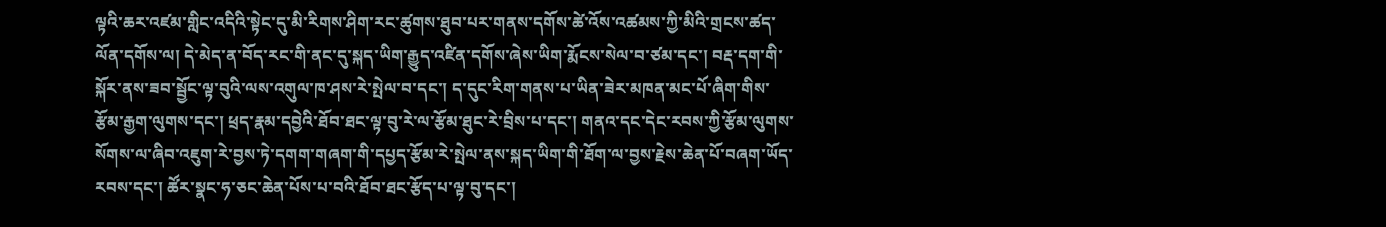ལྟའི་ཆར་འཛམ་གླིང་འདིའི་སྟེང་དུ་མི་རིགས་ཤིག་རང་ཚུགས་ཐུབ་པར་གནས་དགོས་ཚེ་འོས་འཚམས་ཀྱི་མིའི་གྲངས་ཚད་ལོན་དགོས་ལ། དེ་མེད་ན་བོད་རང་གི་ནང་དུ་སྐད་ཡིག་རྒྱུད་འཛིན་དགོས་ཞེས་ཡིག་རྨོངས་སེལ་བ་ཙམ་དང་། བརྡ་དག་གི་སྐོར་ནས་ཟབ་སྦྱོང་ལྟ་བུའི་ལས་འགུལ་ཁ་ཤས་རེ་སྤེལ་བ་དང་། ད་དུང་རིག་གནས་པ་ཡིན་ཟེར་མཁན་མང་པོ་ཞིག་གིས་རྩོམ་རྒྱག་ལུགས་དང་། ཕྲད་རྣམ་དབྱེའི་ཐོབ་ཐང་ལྟ་བུ་རེ་ལ་རྩོམ་ཐུང་རེ་བྲིས་པ་དང་། གནའ་དང་དེང་རབས་ཀྱི་རྩོམ་ལུགས་སོགས་ལ་ཞིབ་འཇུག་རེ་བྱས་ཏེ་དགག་གཞག་གི་དཔྱད་རྩོམ་རེ་སྤེལ་ནས་སྐད་ཡིག་གི་ཐོག་ལ་བྱས་རྗེས་ཆེན་པོ་བཞག་ཡོད་རབས་དང་། ཚོར་སྣང་ཧ་ཅང་ཆེན་པོས་པ་བའི་ཐོབ་ཐང་རྩོད་པ་ལྟ་བུ་དང་།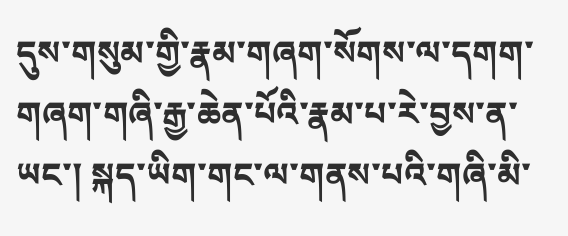དུས་གསུམ་གྱི་རྣམ་གཞག་སོགས་ལ་དགག་གཞག་གཞི་རྒྱ་ཆེན་པོའི་རྣམ་པ་རེ་བྱས་ན་ཡང་། སྐད་ཡིག་གང་ལ་གནས་པའི་གཞི་མི་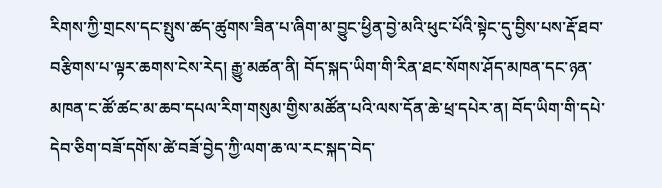རིགས་ཀྱི་གྲངས་དང་སྤུས་ཚད་ཚུགས་ཟིན་པ་ཞིག་མ་བྱུང་ཕྱིན་བྱེ་མའི་ཕུང་པོའི་སྟེང་དུ་བྱིས་པས་རྡོ་ཐབ་བརྩིགས་པ་ལྟར་ཆགས་ངེས་རེད། རྒྱུ་མཚན་ནི། བོད་སྐད་ཡིག་གི་རིན་ཐང་སོགས་ཤོད་མཁན་དང་ཉན་མཁན་ང་ཚོ་ཚང་མ་ཆབ་དཔལ་རིག་གསུམ་གྱིས་མཚོན་པའི་ལས་དོན་ཆེ་ཕྲ་དཔེར་ན། བོད་ཡིག་གི་དཔེ་དེབ་ཅིག་བཟོ་དགོས་ཚེ་བཟོ་བྱེད་ཀྱི་ལག་ཆ་ལ་རང་སྐད་བེད་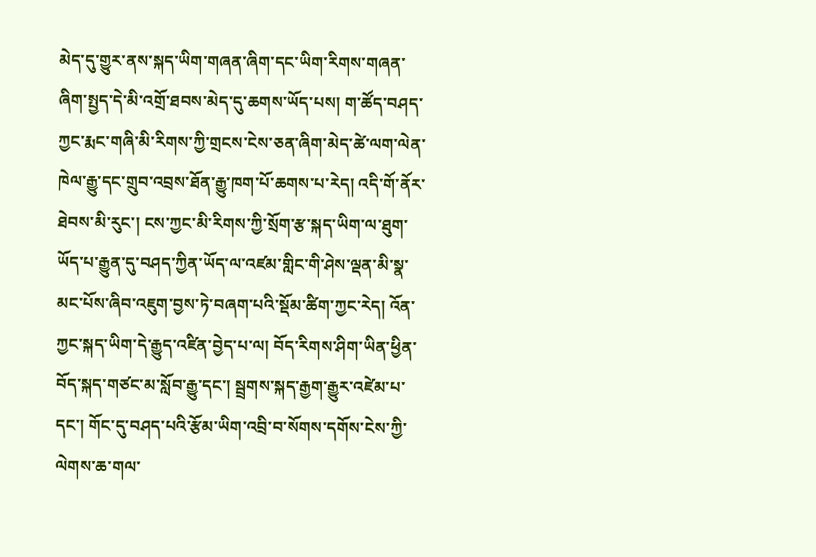མེད་དུ་གྱུར་ནས་སྐད་ཡིག་གཞན་ཞིག་དང་ཡིག་རིགས་གཞན་ཞིག་སྤྱད་དེ་མི་འགྲོ་ཐབས་མེད་དུ་ཆགས་ཡོད་པས། ག་ཚོད་བཤད་ཀྱང་རྨང་གཞི་མི་རིགས་ཀྱི་གྲངས་ངེས་ཅན་ཞིག་མེད་ཚེ་ལག་ལེན་ཁེལ་རྒྱུ་དང་གྲུབ་འབྲས་ཐོན་རྒྱུ་ཁག་པོ་ཆགས་པ་རེད། འདི་གོ་ནོར་ཐེབས་མི་རུང་། ངས་ཀྱང་མི་རིགས་ཀྱི་སྲོག་རྩ་སྐད་ཡིག་ལ་ཐུག་ཡོད་པ་རྒྱུན་དུ་བཤད་ཀྱིན་ཡོད་ལ་འཛམ་གླིང་གི་ཤེས་ལྡན་མི་སྣ་མང་པོས་ཞིབ་འཇུག་བྱས་ཏེ་བཞག་པའི་སྡོམ་ཚིག་ཀྱང་རེད། འོན་ཀྱང་སྐད་ཡིག་དེ་རྒྱུད་འཛིན་བྱེད་པ་ལ། བོད་རིགས་ཤིག་ཡིན་ཕྱིན་བོད་སྐད་གཙང་མ་སློབ་རྒྱུ་དང་། སྦྲགས་སྐད་རྒྱག་རྒྱུར་འཛེམ་པ་དང་། གོང་དུ་བཤད་པའི་རྩོམ་ཡིག་འབྲི་བ་སོགས་དགོས་ངེས་ཀྱི་ལེགས་ཆ་གལ་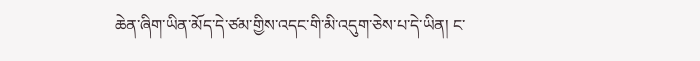ཆེན་ཞིག་ཡིན་མོད་དེ་ཙམ་གྱིས་འདང་གི་མི་འདུག་ཅེས་པ་དེ་ཡིན། ང་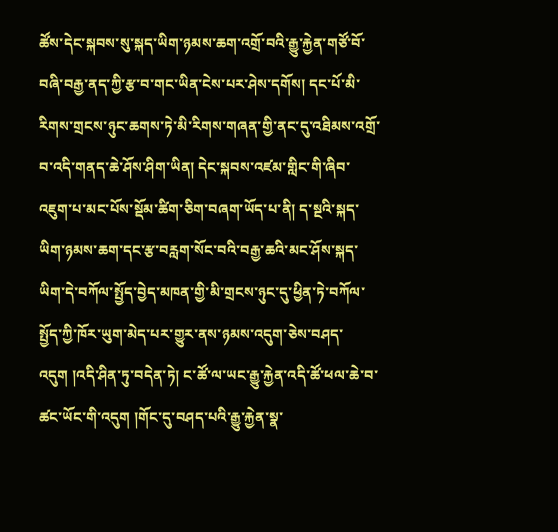ཚོས་དེང་སྐབས་སུ་སྐད་ཡིག་ཉམས་ཆག་འགྲོ་བའི་རྒྱུ་རྐྱེན་གཙོ་བོ་བཞི་བརྒྱ་ནད་ཀྱི་རྩ་བ་གང་ཡིན་ངེས་པར་ཤེས་དགོས། དང་པོ་མི་རིགས་གྲངས་ཉུང་ཆགས་ཏེ་མི་རིགས་གཞན་གྱི་ནང་དུ་འཐིམས་འགྲོ་བ་འདི་གནད་ཆེ་ཤོས་ཤིག་ཡིན། དེང་སྐབས་འཛམ་གླིང་གི་ཞིབ་འཇུག་པ་མང་པོས་སྡོམ་ཚིག་ཅིག་བཞག་ཡོད་པ་ནི། ད་སྔའི་སྐད་ཡིག་ཉམས་ཆག་དང་རྩ་བརླག་སོང་བའི་བརྒྱ་ཆའི་མང་ཤོས་སྐད་ཡིག་དེ་བཀོལ་སྤྱོད་བྱེད་མཁན་གྱི་མི་གྲངས་ཉུང་དུ་ཕྱིན་ཏེ་བཀོལ་སྤྱོད་ཀྱི་ཁོར་ཡུག་མེད་པར་གྱུར་ནས་ཉམས་འདུག་ཅེས་བཤད་འདུག །འདི་ཤིན་ཏུ་བདེན་ཏེ། ང་ཚོ་ལ་ཡང་རྒྱུ་རྐྱེན་འདི་ཚོ་ཕལ་ཆེ་བ་ཚང་ཡོང་གི་འདུག །གོང་དུ་བཤད་པའི་རྒྱུ་རྐྱེན་སྣ་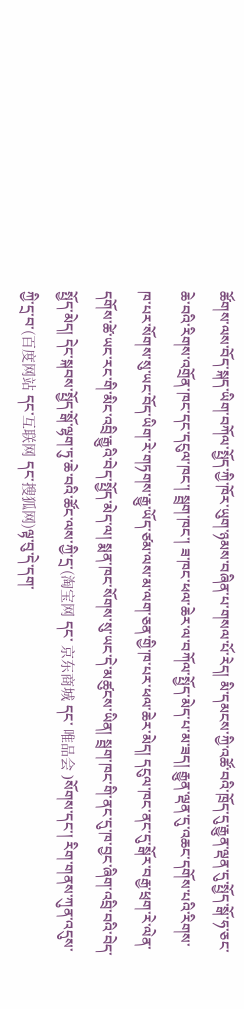ཚོགས་ལས་བོད་སྐད་ཡིག་བཀོལ་སྤྱོད་ཀྱི་ཁོར་ཡུག་ཉམས་བཞིན་པ་གསལ་པོ་རེད། མི་དམངས་ཀྱི་འཚོ་བའི་ཁྲོད་དུ་རྒྱུན་ལྡན་དུ་སྤྱོད་སྒོ་ཧ་ཅང་ཆེ་བའི་རིགས་འགྲོན་ཁང་དང་དངུལ་ཁང་། སྦྲག་ཁང་། ཟ་ཁང་ཕལ་ཆེར་ལ་བཀོལ་སྤྱོད་མེད་པ་མ་ཟད། རྒྱུན་ལྡན་དུ་འཆང་དགོས་པའི་རིགས་ཁ་པར་སོགས་སུ་ཡང་བོད་ཡིག་རེ་གཏགས་རྒྱུ་ཡོད་ཙམ་ལས་མ་ལག་ཅན་གྱི་ཁ་པར་ཕལ་ཆེར་མེད། དངུལ་ཁང་ནང་དུ་སྒོར་བརྒྱ་ཕྲག་རེ་ལེན་དགོས་ཚེ་ཡང་རང་གི་མིང་འབྲི་རྒྱུའི་བེད་སྤྱོད་མེད་ལ། སྨན་ཁང་སོགས་སུ་ཡང་དེ་མཚུངས་ཡིན། སྦྲག་ཁང་གི་ནང་དུ་ཁ་བྱང་ཞིག་འབྲི་བའི་བེད་སྤྱོད་མེད། དེང་སྐབས་སྤྱོད་སྒོ་ལྷག་ཏུ་ཆེ་བའི་ཚོང་ལས་ཀྱི་དྲ་(淘宝网 དང་ 京东商城 དང་ 唯品会 )སོགས་དང་། རིག་གནས་ཀུན་འདུས་ཀྱི་དྲ་བ་(百度网站 དང་互联网 དང་搜狐网)ལྟ་བུ་དེ་དག་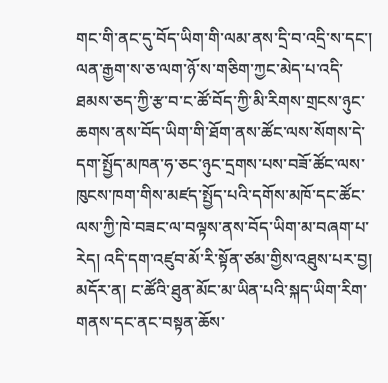གང་གི་ནང་དུ་བོད་ཡིག་གི་ལམ་ནས་དྲི་བ་འདྲི་ས་དང་། ལན་རྒྱག་ས་ཅ་ལག་ཉོ་ས་གཅིག་ཀྱང་མེད་པ་འདི་ཐམས་ཅད་ཀྱི་རྩ་བ་ང་ཚོ་བོད་ཀྱི་མི་རིགས་གྲངས་ཉུང་ཆགས་ནས་བོད་ཡིག་གི་ཐོག་ནས་ཚོང་ལས་སོགས་དེ་དག་སྤྱོད་མཁན་ཧ་ཅང་ཉུང་དྲགས་པས་བཟོ་ཚོང་ལས་ཁུངས་ཁག་གིས་མཛད་སྤྱོད་པའི་དགོས་མཁོ་དང་ཚོང་ལས་ཀྱི་ཁེ་བཟང་ལ་བལྟས་ནས་བོད་ཡིག་མ་བཞག་པ་རེད། འདི་དག་འཛུབ་མོ་རི་སྟོན་ཙམ་གྱིས་འཐུས་པར་བྱ། མདོར་ན། ང་ཚོའི་ཐུན་མོང་མ་ཡིན་པའི་སྐད་ཡིག་རིག་གནས་དང་ནང་བསྟན་ཆོས་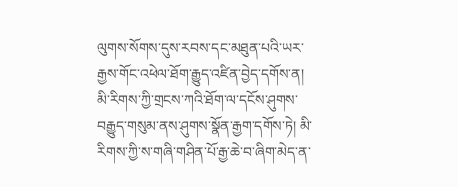ལུགས་སོགས་དུས་རབས་དང་མཐུན་པའི་ཡར་རྒྱས་གོང་འཕེལ་ཐོག་རྒྱུད་འཛིན་བྱེད་དགོས་ན། མི་རིགས་ཀྱི་གྲངས་ཀའི་ཐོག་ལ་དངོས་ཤུགས་བརྒྱུད་གསུམ་ནས་ཤུགས་སྣོན་རྒྱག་དགོས་ཏེ། མི་རིགས་ཀྱི་ས་གཞི་གཤིན་པོ་རྒྱ་ཆེ་བ་ཞིག་མེད་ན་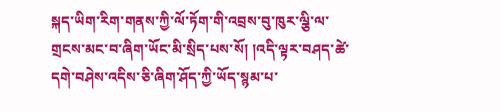སྐད་ཡིག་རིག་གནས་ཀྱི་ལོ་ཏོག་གི་འབྲས་བུ་ཁུར་ལྕི་ལ་གྲངས་མང་བ་ཞིག་ཡོང་མི་སྲིད་པས་སོ། །འདི་ལྟར་བཤད་ཚེ་དགེ་བཤེས་འདིས་ཅི་ཞིག་ཤོད་ཀྱི་ཡོད་སྙམ་པ་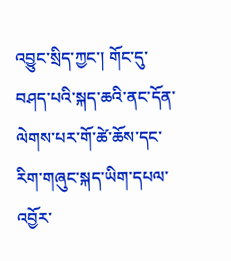འབྱུང་སྲིད་ཀྱང་། གོང་དུ་བཤད་པའི་སྐད་ཆའི་ནང་དོན་ལེགས་པར་གོ་ཚེ་ཆོས་དང་རིག་གཞུང་སྐད་ཡིག་དཔལ་འབྱོར་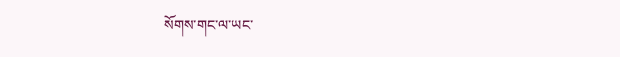སོགས་གང་ལ་ཡང་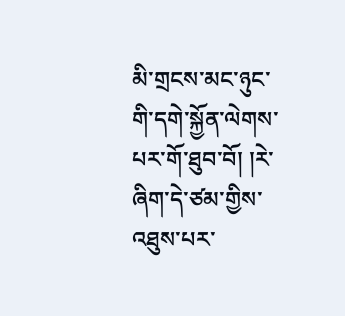མི་གྲངས་མང་ཉུང་གི་དགེ་སྐྱོན་ལེགས་པར་གོ་ཐུབ་བོ། །རེ་ཞིག་དེ་ཙམ་གྱིས་འཐུས་པར་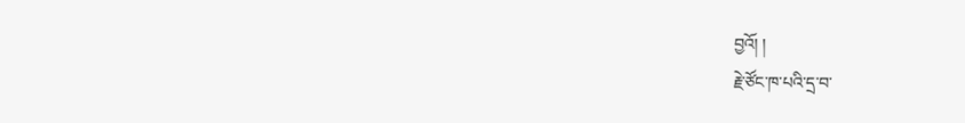བྱའོ། །
རྗེ་ཙོང་ཁ་པའི་དྲ་བ་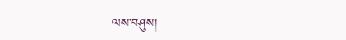ལས་བཤུས།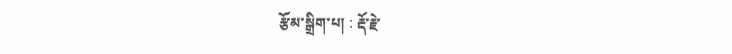རྩོམ་སྒྲིག་པ། : རྡོ་རྗེ་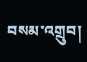བསམ་འགྲུབ།